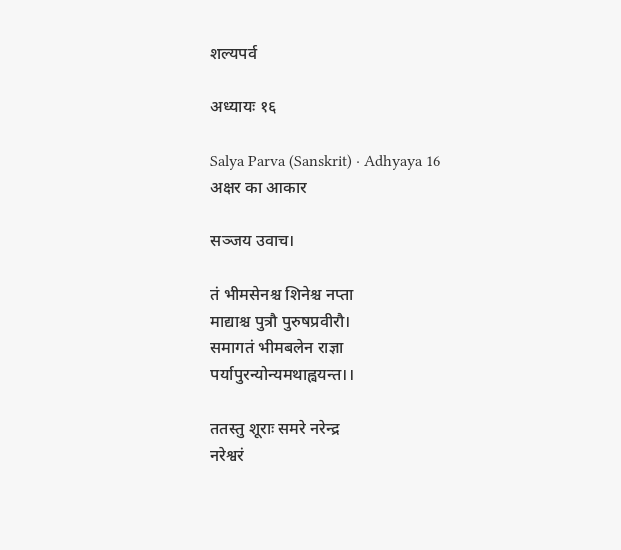शल्यपर्व

अध्यायः १६

Salya Parva (Sanskrit) · Adhyaya 16
अक्षर का आकार

सञ्जय उवाच।

तं भीमसेनश्च शिनेश्च नप्ता
माद्याश्च पुत्रौ पुरुषप्रवीरौ।
समागतं भीमबलेन राज्ञा
पर्यापुरन्योन्यमथाह्वयन्त।।

ततस्तु शूराः समरे नरेन्द्र
नरेश्वरं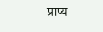प्राप्य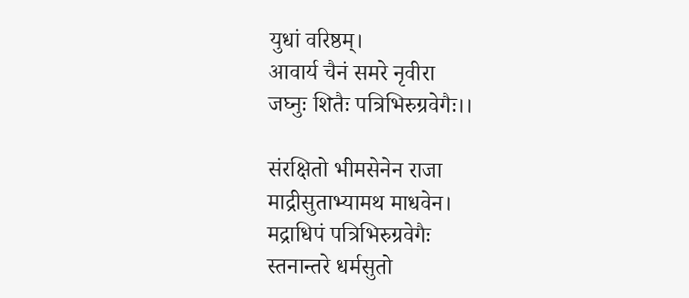युधां वरिष्ठम्।
आवार्य चैनं समरे नृवीरा
जघ्नुः शितैः पत्रिभिरुग्रवेगैः।।

संरक्षितो भीमसेनेन राजा
माद्रीसुताभ्यामथ माधवेन।
मद्राधिपं पत्रिभिरुग्रवेगैः
स्तनान्तरे धर्मसुतो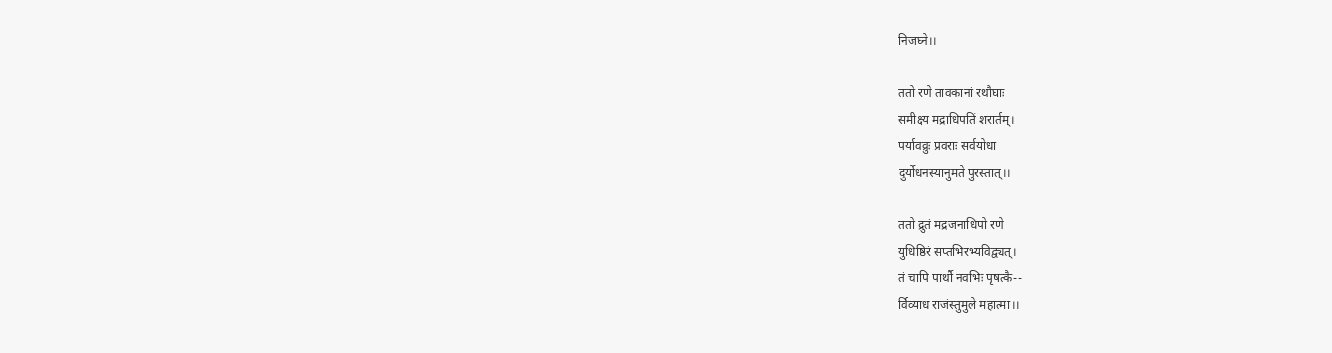निजघ्ने।।

ततो रणे तावकानां रथौघाः
समीक्ष्य मद्राधिपतिं शरार्तम्।
पर्यावव्रुः प्रवराः सर्वयोधा
दुर्योधनस्यानुमते पुरस्तात्।।

ततो द्रुतं मद्रजनाधिपो रणे
युधिष्ठिरं सप्तभिरभ्यविद्व्यत्।
तं चापि पार्थौ नवभिः पृषत्कै--
र्विव्याध राजंस्तुमुले महात्मा।।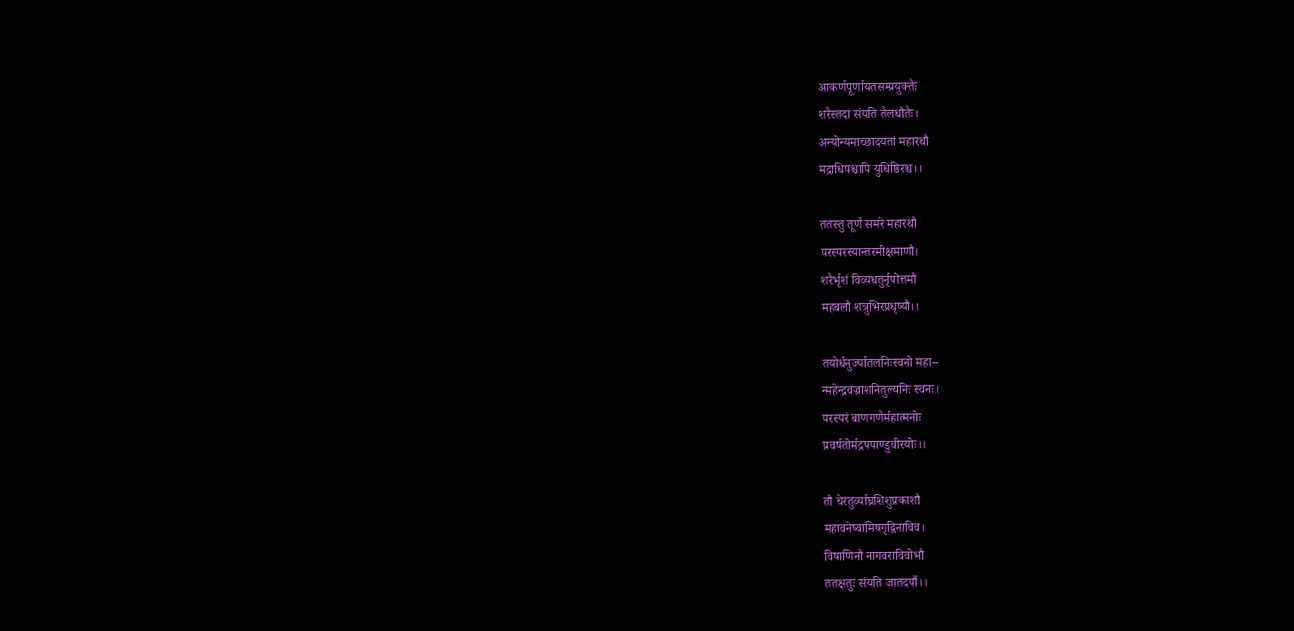आकर्णपूर्णायतसम्प्रयुक्तैः
शरैस्तदा संयति तैलधौतैः।
अन्योन्यमाच्छादयतां महारथौ
मद्राधिपश्चापि युधिष्ठिरश्च।।

ततस्तु तूर्णं समरे महारथौ
परस्परस्यान्तरमीक्षमाणौ।
शरैर्भृशं विव्यधतुर्नृपोत्तमौ
महबलौ शत्रुभिरप्रधृष्यौ।।

तयोर्धनुर्ज्यातलनिःस्वनो महा--
न्महेन्द्रवज्राशनितुल्यनिः स्वनः।
परस्परं बाणगणैर्महात्मनोः
प्रवर्षतोर्मद्रपपाण्डुवीरयोः।।

तौ चेरतुर्व्याघ्रशिशुप्रकाशौ
महावनेष्वामिषगृद्विनाविव।
विषाणिनौ नागवराविवोभौ
ततक्षतुः संयति जातदर्पौ।।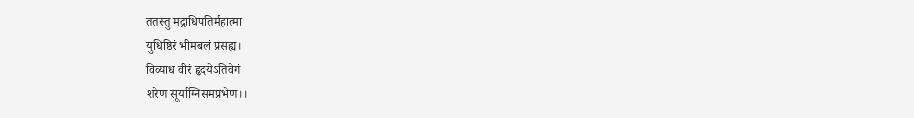ततस्तु मद्राधिपतिर्महात्मा
युधिष्ठिरं भीमबलं प्रसह्य।
विव्याध वीरं हृदयेऽतिवेगं
शरेण सूर्याग्निसमप्रभेण।।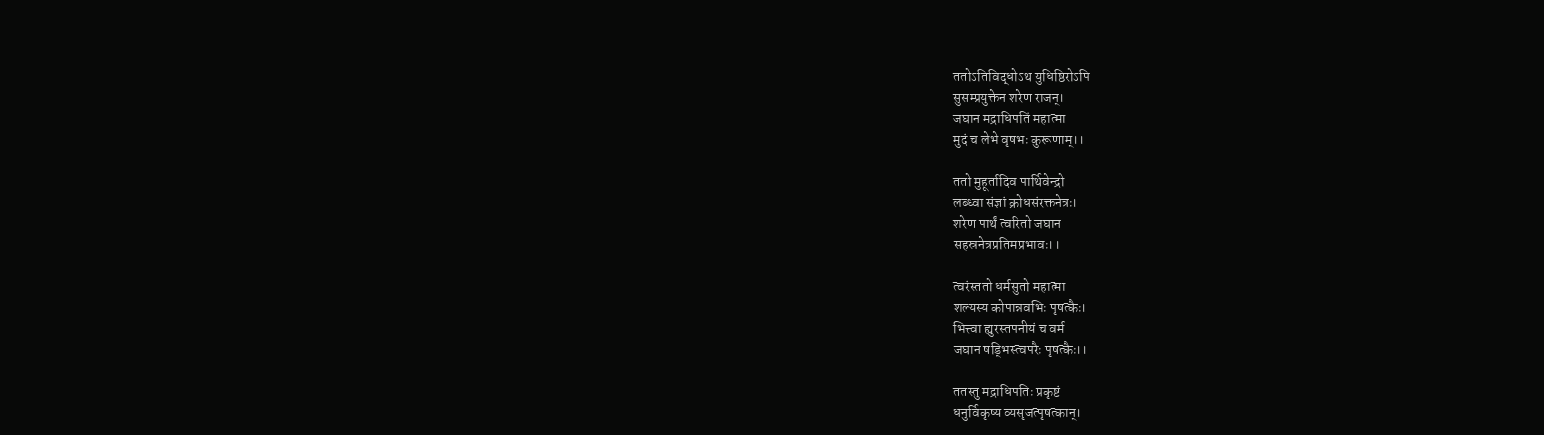ततोऽतिविद्धोऽथ युधिष्ठिरोऽपि
सुसम्प्रयुक्तेन शरेण राजन्।
जघान मद्राधिपतिं महात्मा
मुदं च लेभे वृषभः कुरूणाम्।।

ततो मुहूर्तादिव पार्थिवेन्द्रो
लब्ध्वा संज्ञां क्रोधसंरक्तनेत्रः।
शरेण पार्थं त्वरितो जघान
सहस्रनेत्रप्रतिमप्रभावः।।

त्वरंस्ततो धर्मसुतो महात्मा
शल्यस्य कोपान्नवभिः पृषत्कैः।
भित्त्वा ह्युरस्तपनीयं च वर्म
जघान षड्भिस्त्वपरैः पृषत्कैः।।

ततस्तु मद्राधिपतिः प्रकृष्टं
धनुर्विकृष्य व्यसृजत्पृषत्कान्।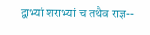द्वाभ्यां शराभ्यां च तथैव राज्ञ--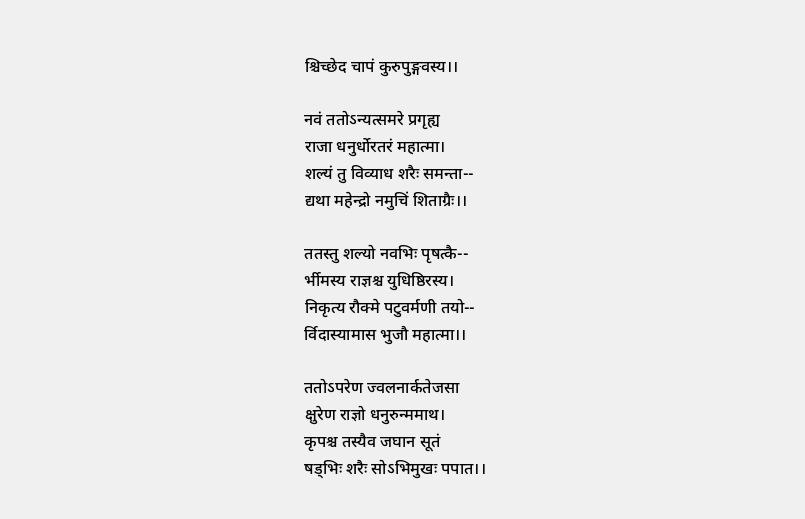श्चिच्छेद चापं कुरुपुङ्गवस्य।।

नवं ततोऽन्यत्समरे प्रगृह्य
राजा धनुर्धोरतरं महात्मा।
शल्यं तु विव्याध शरैः समन्ता--
द्यथा महेन्द्रो नमुचिं शिताग्रैः।।

ततस्तु शल्यो नवभिः पृषत्कै--
र्भीमस्य राज्ञश्च युधिष्ठिरस्य।
निकृत्य रौक्मे पटुवर्मणी तयो--
र्विदास्यामास भुजौ महात्मा।।

ततोऽपरेण ज्वलनार्कतेजसा
क्षुरेण राज्ञो धनुरुन्ममाथ।
कृपश्च तस्यैव जघान सूतं
षड्भिः शरैः सोऽभिमुखः पपात।।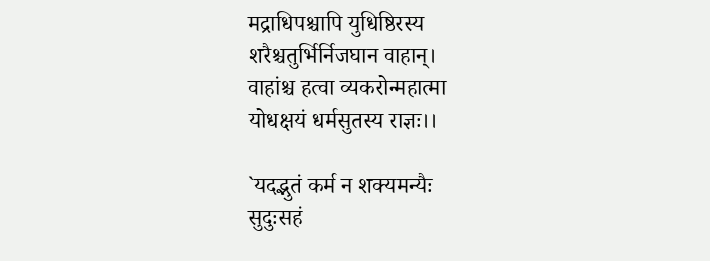मद्राधिपश्चापि युधिष्ठिरस्य
शरैश्चतुर्भिर्निजघान वाहान्।
वाहांश्च हत्वा व्यकरोन्महात्मा
योधक्षयं धर्मसुतस्य राज्ञः।।

`यदद्भुतं कर्म न शक्यमन्यैः
सुदुःसहं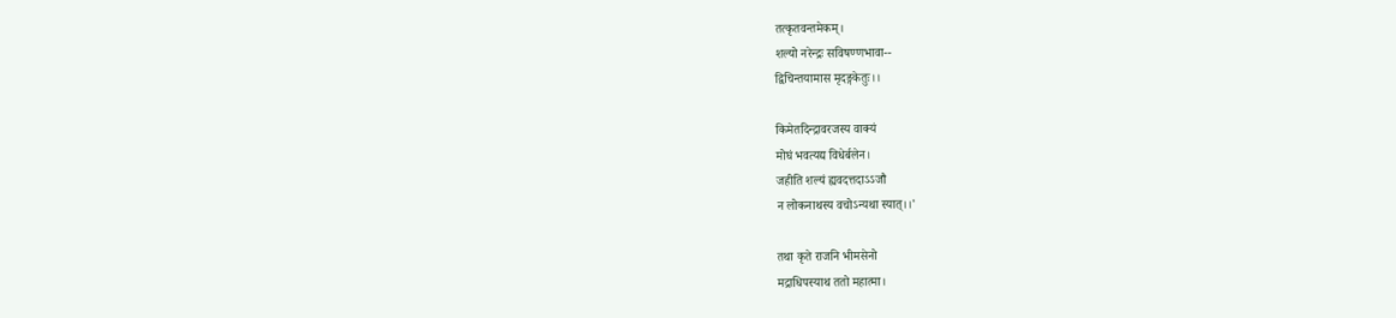तत्कृतवन्तमेकम्।
शल्यो नरेन्द्रः सविषण्णभावा--
द्विचिन्तयामास मृदङ्गकेतुः।।

किमेतदिन्द्रावरजस्य वाक्यं
मोघं भवत्यद्य विधेर्बलेन।
जहीति शल्यं ह्यवदत्तदाऽऽजौ
न लोकनाथस्य वचोऽन्यथा स्यात्।।'

तथा कृते राजनि भीमसेनो
मद्राधिपस्याथ ततो महात्मा।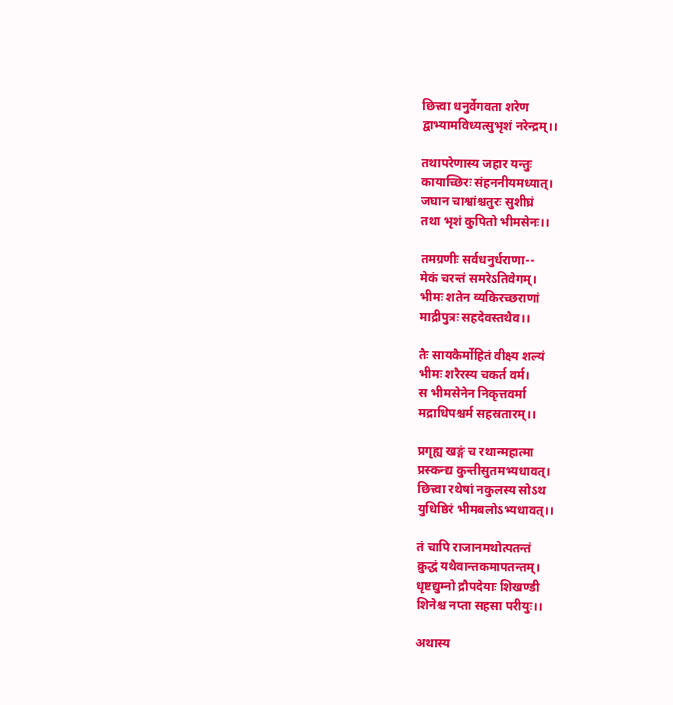छित्त्वा धनुर्वेगवता शरेण
द्वाभ्यामविध्यत्सुभृशं नरेन्द्रम्।।

तथापरेणास्य जहार यन्तुः
कायाच्छिरः संहननीयमध्यात्।
जघान चाश्वांश्चतुरः सुशीघ्रं
तथा भृशं कुपितो भीमसेनः।।

तमग्रणीः सर्वधनुर्धराणा--
मेकं चरन्तं समरेऽतिवेगम्।
भीमः शतेन व्यकिरच्छराणां
माद्रीपुत्रः सहदेवस्तथैव।।

तैः सायकैर्मोहितं वीक्ष्य शल्यं
भीमः शरैरस्य चकर्त वर्म।
स भीमसेनेन निकृत्तवर्मा
मद्राधिपश्चर्म सहस्रतारम्।।

प्रगृह्य खङ्गं च रथान्महात्मा
प्रस्कन्द्य कुन्तीसुतमभ्यधावत्।
छित्त्वा रथेषां नकुलस्य सोऽथ
युधिष्ठिरं भीमबलोऽभ्यधावत्।।

तं चापि राजानमथोत्पतन्तं
क्रुद्धं यथैवान्तकमापतन्तम्।
धृष्टद्युम्नो द्रौपदेयाः शिखण्डी
शिनेश्च नप्ता सहसा परीयुः।।

अथास्य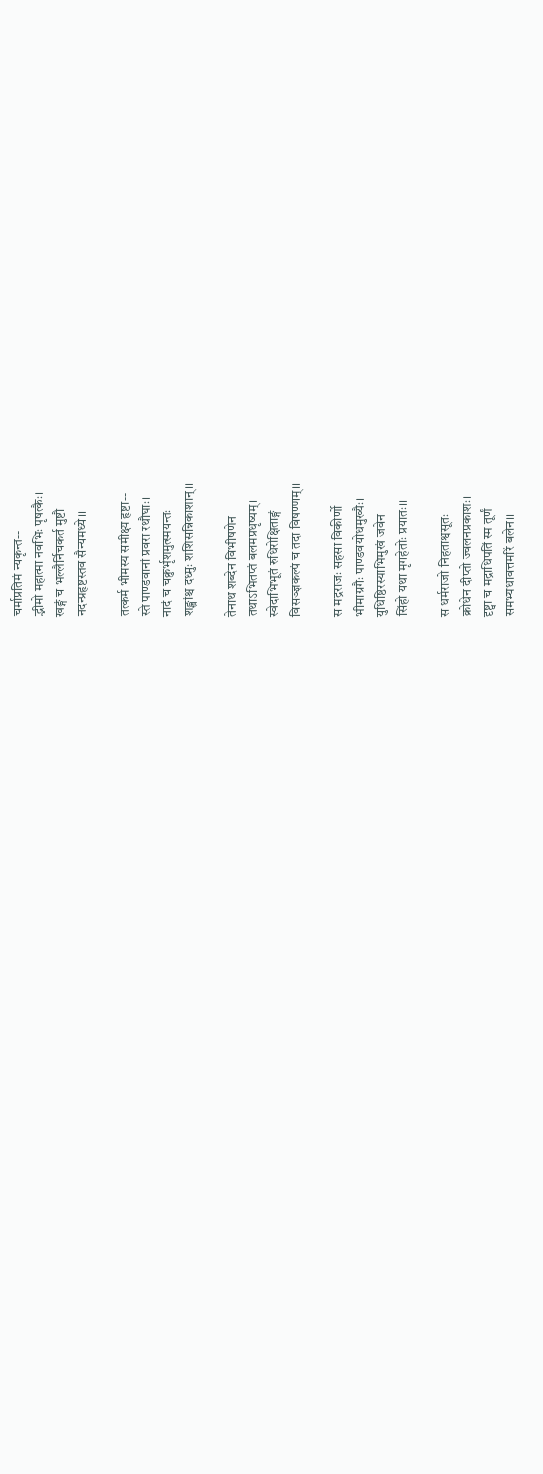चर्माप्रतिमं न्यकृन्त--
द्भीमो महात्मा नवभिः पृषत्कैः।
खङ्गं च भल्लैर्निचकर्त मुष्टौ
नदन्प्रहृष्टस्तव सैन्यमध्ये।।

तत्कर्म भीमस्य समीक्ष्य हृष्टा--
स्ते पाण्डवानां प्रवरा रथौघाः।
नादं च चक्रुर्भृशमुत्स्मयन्तः
शङ्खांश्च दध्मुः शशिसन्निकाशान्।।

तेनाथ शब्देन विभीषणेन
तथाऽभितप्तं बलमप्रधृष्यम्।
स्वेदाभिभूतं रुधिरोक्षिताङ्गं
विसञ्ज्ञकल्पं च तदा विषण्णम्।।

स मद्रराजः सहसा विकीर्णो
भीमाग्रगैः पाण्डवयोधमुख्यैः।
युधिष्ठिरस्याभिमुखं जवेन
सिंहो यथा मृगहेतोः प्रयातः।।

स धर्मराजो निहताश्वसूतः
क्रोधेन दीप्तो ज्वलनप्रकाशः।
दृष्ट्वा च मद्राधिपतिं स्म तूर्णं
समभ्यधावत्तमरिं बलेन।।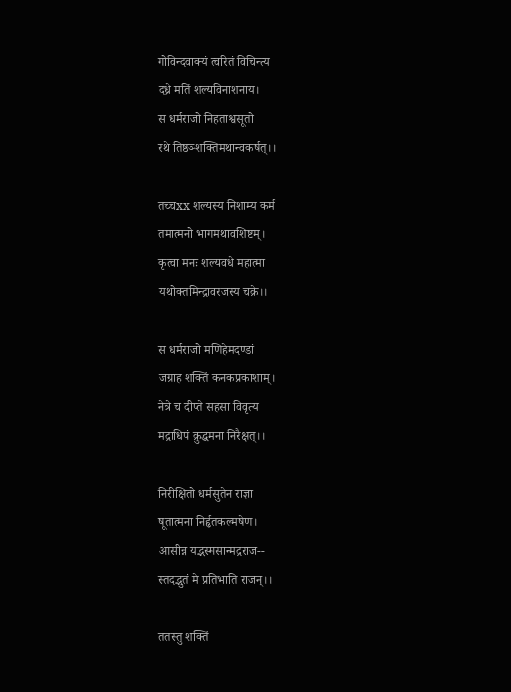गोविन्दवाक्यं त्वरितं विचिन्त्य
दध्रे मतिं शल्यविनाशनाय।
स धर्मराजो निहताश्वसूतो
रथे तिष्ठञ्शक्तिमथान्वकर्षत्।।

तच्चxx शल्यस्य निशाम्य कर्म
तमात्मनो भागमथावशिष्टम्।
कृत्वा मनः शल्यवधे महात्मा
यथोक्तमिन्द्रावरजस्य चक्रे।।

स धर्मराजो मणिहेमदण्डां
जग्राह शक्तिं कनकप्रकाशाम्।
नेत्रे च दीप्ते सहसा विवृत्य
मद्राधिपं क्रुद्धमना निरैक्षत्।।

निरीक्षितो धर्मसुतेन राज्ञा
षूतात्मना निर्हृतकल्मषेण।
आसीन्न यद्भस्मसान्मद्रराज--
स्तदद्भुतं मे प्रतिभाति राजन्।।

ततस्तु शक्तिं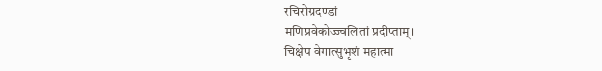रचिरोग्रदण्डां
मणिप्रवेकोज्ज्वलितां प्रदीप्ताम्।
चिक्षेप वेगात्सुभृशं महात्मा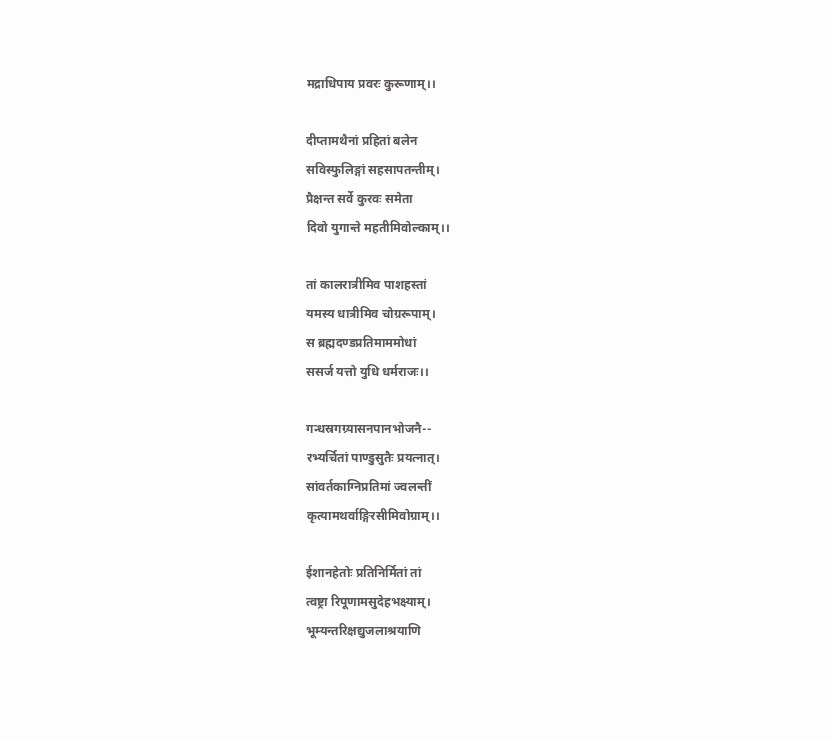मद्राधिपाय प्रवरः कुरूणाम्।।

दीप्तामथैनां प्रहितां बलेन
सविस्फुलिङ्गां सहसापतन्तीम्।
प्रैक्षन्त सर्वे कुरवः समेता
दिवो युगान्ते महतीमिवोल्काम्।।

तां कालरात्रीमिव पाशहस्तां
यमस्य धात्रीमिव चोग्ररूपाम्।
स ब्रह्मदण्डप्रतिमाममोधां
ससर्ज यत्तो युधि धर्मराजः।।

गन्धस्रगग्र्यासनपानभोजनै--
रभ्यर्चितां पाण्डुसुतैः प्रयत्नात्।
सांवर्तकाग्निप्रतिमां ज्वलन्तीं
कृत्यामथर्वाङ्गिरसीमिवोग्राम्।।

ईशानहेतोः प्रतिनिर्मितां तां
त्वष्ट्रा रिपूणामसुदेहभक्ष्याम्।
भूम्यन्तरिक्षद्युजलाश्रयाणि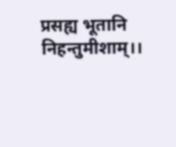प्रसह्य भूतानि निहन्तुमीशाम्।।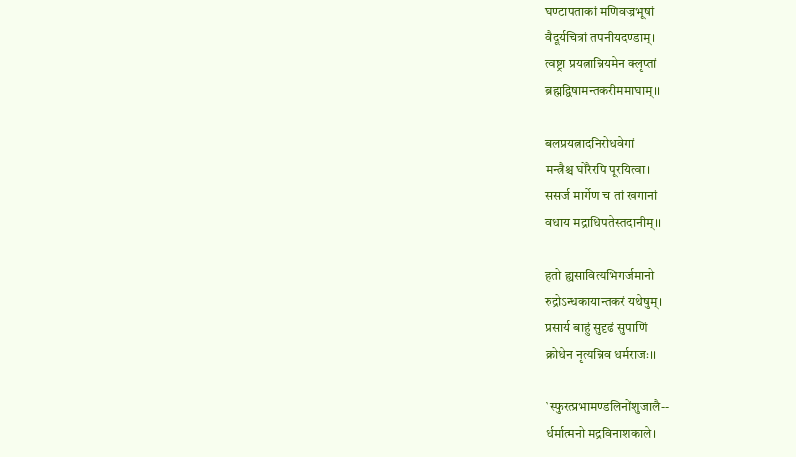घण्‍टापताकां मणिवज्रभूषां
वैदूर्यचित्रां तपनीयदण्डाम्।
त्वष्ट्रा प्रयत्नान्नियमेन क्लृप्तां
ब्रह्मद्विषामन्तकरीममाघाम्।।

बलप्रयत्नादनिरोधवेगां
मन्त्रैश्च घोरैरपि पूरयित्वा।
ससर्ज मार्गेण च तां खगानां
वधाय मद्राधिपतेस्तदानीम्।।

हतो ह्यसावित्यभिगर्जमानो
रुद्रोऽन्धकायान्तकरं यथेषुम्।
प्रसार्य बाहुं सुदृढं सुपाणिं
क्रोधेन नृत्यन्निव धर्मराजः।।

`स्फुरत्प्रभामण्डलिनोंशुजालै--
र्धर्मात्मनो मद्रविनाशकाले।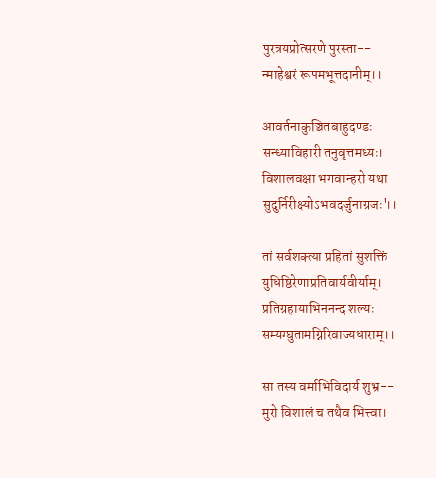पुरत्रयप्रोत्सरणे पुरस्ता--
न्माहेश्वरं रूपमभूत्तदानीम्।।

आवर्तनाकुञ्चितबाहुदण्डः
सन्ध्याविहारी तनुवृत्तमध्यः।
विशालवक्षा भगवान्हरो यथा
सुदुर्निरीक्ष्योऽभवदर्जुनाग्रजः'।।

तां सर्वशक्त्या प्रहितां सुशक्तिं
युधिष्ठिरेणाप्रतिवार्यवीर्याम्।
प्रतिग्रहायाभिननन्द शल्यः
सम्यग्घुतामग्निरिवाज्यधाराम्।।

सा तस्य वर्माभिविदार्य शुभ्र--
मुरो विशालं च तथैव भित्त्वा।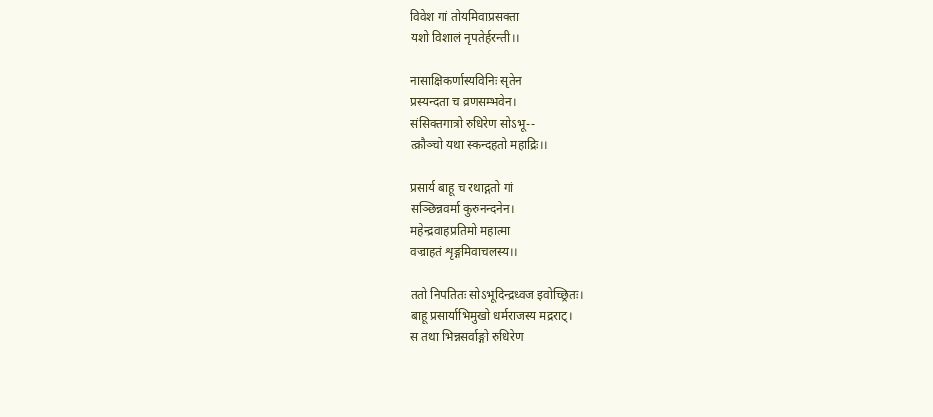विवेश गां तोयमिवाप्रसक्ता
यशो विशालं नृपतेर्हरन्ती।।

नासाक्षिकर्णास्यविनिः सृतेन
प्रस्यन्दता च व्रणसम्भवेन।
संसिक्तगात्रो रुधिरेण सोऽभू--
त्क्रौञ्चो यथा स्कन्दहतो महाद्रिः।।

प्रसार्य बाहू च रथाद्गतो गां
सञ्छिन्नवर्मा कुरुनन्दनेन।
महेन्द्रवाहप्रतिमो महात्मा
वज्राहतं शृङ्गमिवाचलस्य।।

ततो निपतितः सोऽभूदिन्द्रध्वज इवोच्छ्रितः।
बाहू प्रसार्याभिमुखो धर्मराजस्य मद्रराट्।
स तथा भिन्नसर्वाङ्गो रुधिरेण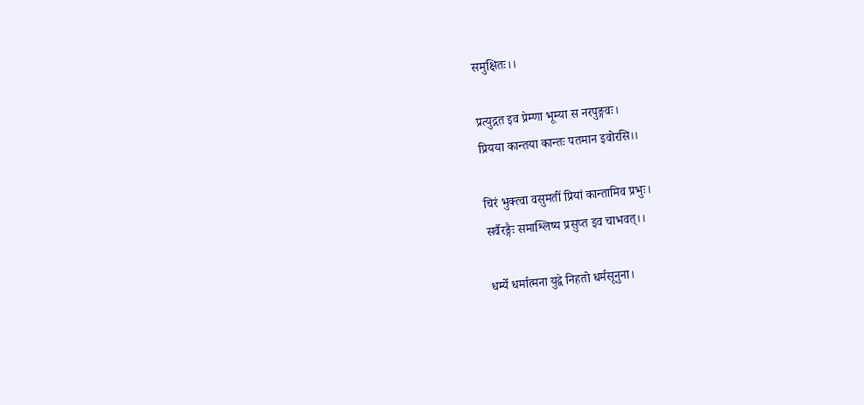समुक्षितः।।

प्रत्युद्गत इव प्रेम्णा भूम्या स नरपुङ्गवः।
प्रियया कान्तया कान्तः पतमान इवोरसि।।

चिरं भुक्त्वा वसुमतीं प्रियां कान्तामिव प्रभुः।
सर्वैरङ्गैः समाश्लिष्य प्रसुप्त इव चाभवत्।।

धर्म्ये धर्मात्मना युद्वे निहतो धर्मसूनुना।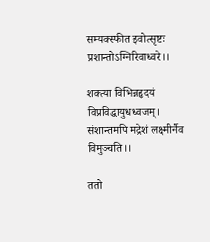सम्यक्स्फीत इवोत्सृष्टः प्रशान्तोऽग्निरिवाध्वरे।।

शक्त्या विभिन्नहृदयं विप्रविद्धायुधध्वजम्।
संशान्तमपि मद्रेशं लक्ष्मीर्नैव विमुञ्चति।।

ततो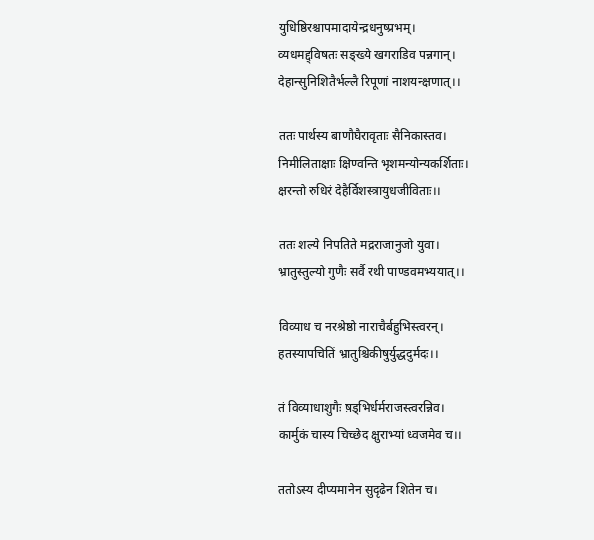युधिष्ठिरश्चापमादायेन्द्रधनुष्प्रभम्।
व्यधमद्द्विषतः सङ्ख्ये खगराडिव पन्नगान्।
देहान्सुनिशितैर्भल्लै रिपूणां नाशयन्क्षणात्।।

ततः पार्थस्य बाणौघैरावृताः सैनिकास्तव।
निमीलिताक्षाः क्षिण्वन्ति भृशमन्योन्यकर्शिताः।
क्षरन्तो रुधिरं देहैर्विशस्त्रायुधजीविताः।।

ततः शल्ये निपतिते मद्रराजानुजो युवा।
भ्रातुस्तुल्यो गुणैः सर्वै रथी पाण्डवमभ्ययात्।।

विव्याध च नरश्रेष्ठो नाराचैर्बहुभिस्त्वरन्।
हतस्यापचितिं भ्रातुश्चिकीषुर्युद्धदुर्मदः।।

तं विव्याधाशुगैः ष़ड्‌भिर्धर्मराजस्त्वरन्निव।
कार्मुकं चास्य चिच्छेद क्षुराभ्यां ध्वजमेव च।।

ततोऽस्य दीप्यमानेन सुदृढेन शितेन च।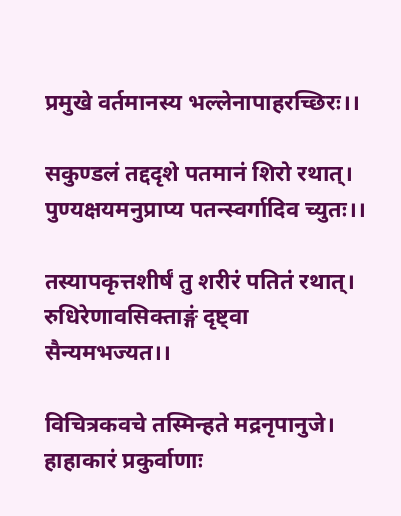प्रमुखे वर्तमानस्य भल्लेनापाहरच्छिरः।।

सकुण्डलं तद्ददृशे पतमानं शिरो रथात्।
पुण्यक्षयमनुप्राप्य पतन्स्वर्गादिव च्युतः।।

तस्यापकृत्तशीर्षं तु शरीरं पतितं रथात्।
रुधिरेणावसिक्ताङ्गं दृष्ट्वा सैन्यमभज्यत।।

विचित्रकवचे तस्मिन्हते मद्रनृपानुजे।
हाहाकारं प्रकुर्वाणाः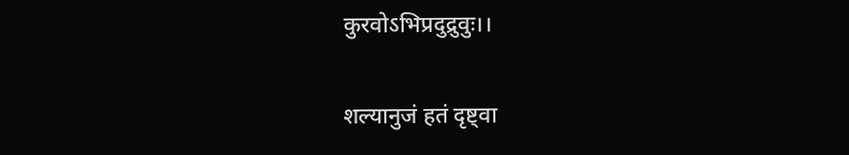कुरवोऽभिप्रदुद्रुवुः।।

शल्यानुजं हतं दृष्ट्वा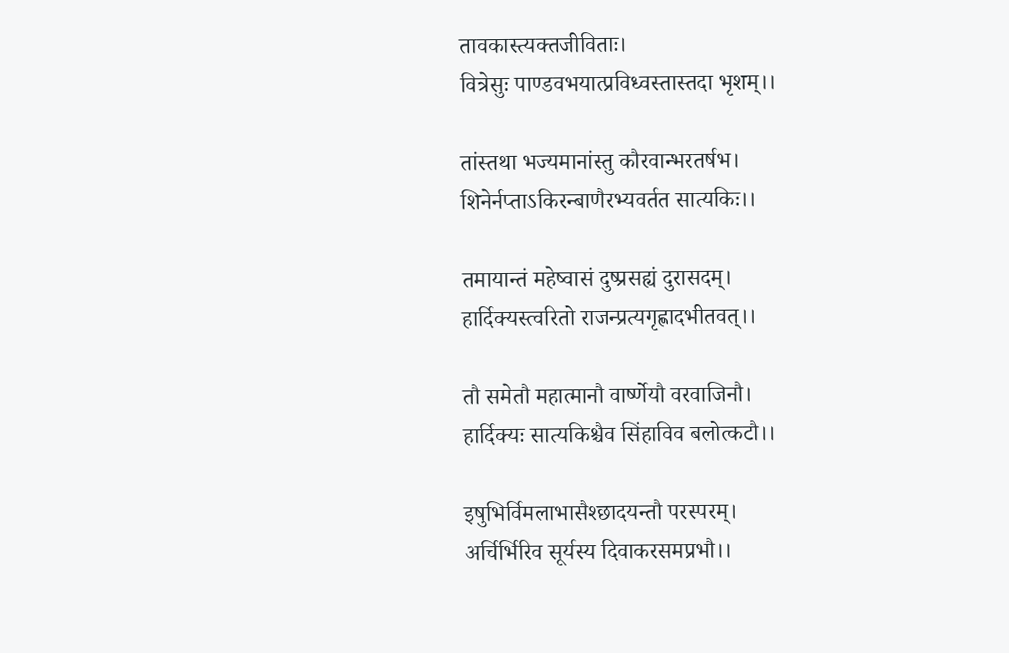तावकास्त्यक्तजीविताः।
वित्रेसुः पाण्डवभयात्प्रविध्वस्तास्तदा भृशम्।।

तांस्तथा भज्यमानांस्तु कौरवान्भरतर्षभ।
शिनेर्नप्ताऽकिरन्बाणैरभ्यवर्तत सात्यकिः।।

तमायान्तं महेष्वासं दुष्प्रसह्यं दुरासदम्।
हार्दिक्यस्त्वरितो राजन्प्रत्यगृह्णादभीतवत्।।

तौ समेतौ महात्मानौ वार्ष्णेयौ वरवाजिनौ।
हार्दिक्यः सात्यकिश्चैव सिंहाविव बलोत्कटौ।।

इषुभिर्विमलाभासैश्छादयन्तौ परस्परम्।
अर्चिर्भिरिव सूर्यस्य दिवाकरसमप्रभौ।।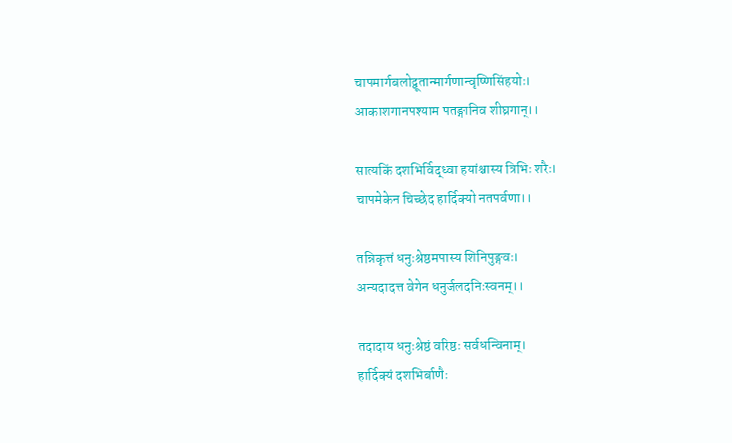चापमार्गबलोद्वूतान्मार्गणान्वृष्णिसिंहयोः।
आकाशगानपश्याम पतङ्गानिव शीघ्रगान्।।

सात्यकिं दशभिर्विद्ध्वा हयांश्चास्य त्रिभिः शरैः।
चापमेकेन चिच्छेद हार्दिक्यो नतपर्वणा।।

तन्निकृत्तं धनुःश्रेष्ठमपास्य शिनिपुङ्गवः।
अन्यदादत्त वेगेन धनुर्जलदनिःस्वनम्।।

तदादाय धनुःश्रेष्ठं वरिष्ठः सर्वधन्विनाम्।
हार्दिक्यं दशभिर्बाणैः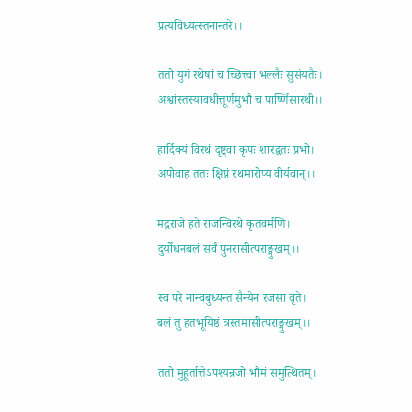प्रत्यविध्यत्स्तनान्तरे।।

ततो युगं रथेषां च च्छित्त्वा भल्लैः सुसंयतैः।
अश्वांस्तस्यावधीत्तूर्णमुभौ च पार्ष्णिसारथी।।

हार्दिक्यं विरथं दृष्ट्वा कृपः शारद्वतः प्रभो।
अपोवाह ततः क्षिप्रं रथमारोप्य वीर्यवान्।।

मद्रराजे हते राजन्विरथे कृतवर्मणि।
दुर्योधनबलं सर्वं पुनरासीत्पराङ्मुखम्।।

स्व परे नान्वबुध्यन्त सैन्येन रजसा वृते।
बलं तु हतभूयिष्ठं त्रस्तमासीत्पराङ्मुखम्।।

ततो मुहूर्तात्तेऽपश्यन्रजो भौमं समुत्थितम्।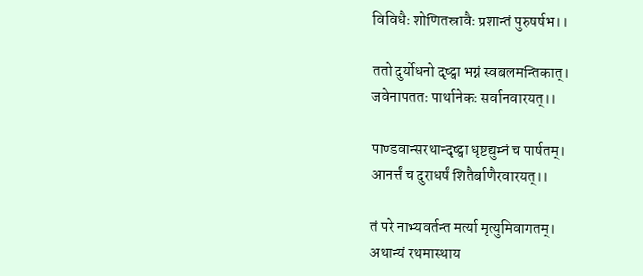विविधैः शोणितस्रावैः प्रशान्तं पुरुषर्षभ।।

ततो दुर्योधनो दृष्ट्वा भग्नं स्वबलमन्तिकात्।
जवेनापततः पार्थानेकः सर्वानवारयत्।।

पाण्डवान्सरथान्दृष्ट्वा धृष्टद्युम्नं च पार्षतम्।
आनर्त्तं च दुराधर्षं शितैर्बाणैरवारयत्।।

तं परे नाभ्यवर्तन्त मर्त्या मृत्युमिवागतम्।
अथान्यं रथमास्थाय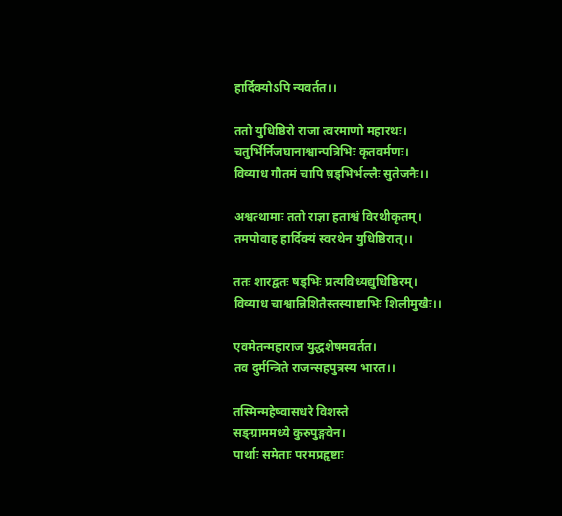हार्दिक्योऽपि न्यवर्तत।।

ततो युधिष्ठिरो राजा त्वरमाणो महारथः।
चतुर्भिर्निजघानाश्वान्पत्रिभिः कृतवर्मणः।
विव्याध गौतमं चापि ष़ड्‌भिर्भल्लैः सुतेजनैः।।

अश्वत्थामाः ततो राज्ञा हताश्वं विरथीकृतम्।
तमपोवाह हार्दिक्यं स्वरथेन युधिष्ठिरात्।।

ततः शारद्वतः षड्भिः प्रत्यविध्यद्युधिष्ठिरम्।
विव्याध चाश्वान्निशितैस्तस्याष्टाभिः शिलीमुखैः।।

एवमेतन्महाराज युद्धशेषमवर्तत।
तव दुर्मन्त्रिते राजन्सहपुत्रस्य भारत।।

तस्मिन्महेष्वासधरे विशस्ते
सङ्ग्राममध्ये कुरुपुङ्गवेन।
पार्थाः समेताः परमप्रहृष्टाः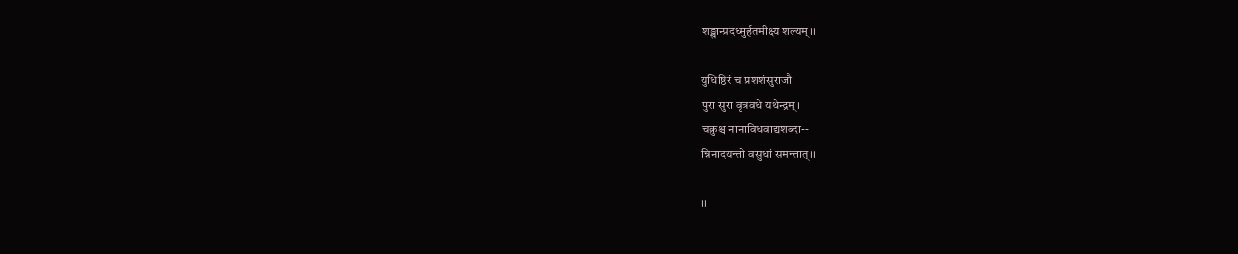शङ्खान्प्रदध्मुर्हतमीक्ष्य शल्यम्।।

युधिष्ठिरं च प्रशशंसुराजौ
पुरा सुरा वृत्रवधे यथेन्द्रम्।
चक्रुश्च नानाविधवाद्यशब्दा--
न्निनादयन्तो वसुधां समन्तात्।।

।।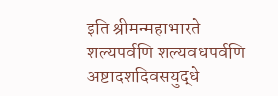इति श्रीमन्महाभारते
शल्यपर्वणि शल्यवधपर्वणि
अष्टादशदिवसयुद्धे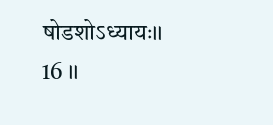षोडशोऽध्यायः।। 16 ।।